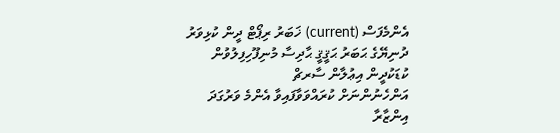އެންމެފަސް (current) ޚަބަރު ރިޕޯޓް ދީން ކުޅިވަރު ދުނިޔޭގެ ޙަބަރު ޙަޤީޤީ ޙާދިސާ މުނިފޫހިފިލުވުން ކުޑަކުދީން އިޢުލާން ސާރޗް
އަންހެނުންނަށް ކުރައްވަވާފައިވާ އެންމެ ވަރުގަދަ އިންޒާރާ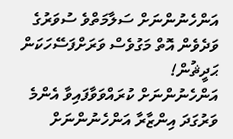އަންހެނުންނަށް ސަލާމަތްވެ ސުވަރުގެ ވަދެވެން އޮތް މަގުވެސް ވަރަށްފަސޭހަކަން ޙަދީޘުން!
އަންހެނުންނަށް ކުރައްވަވާފައިވާ އެންމެ ވަރުގަދަ އިންޒާރާ އަންހެނުންނަށް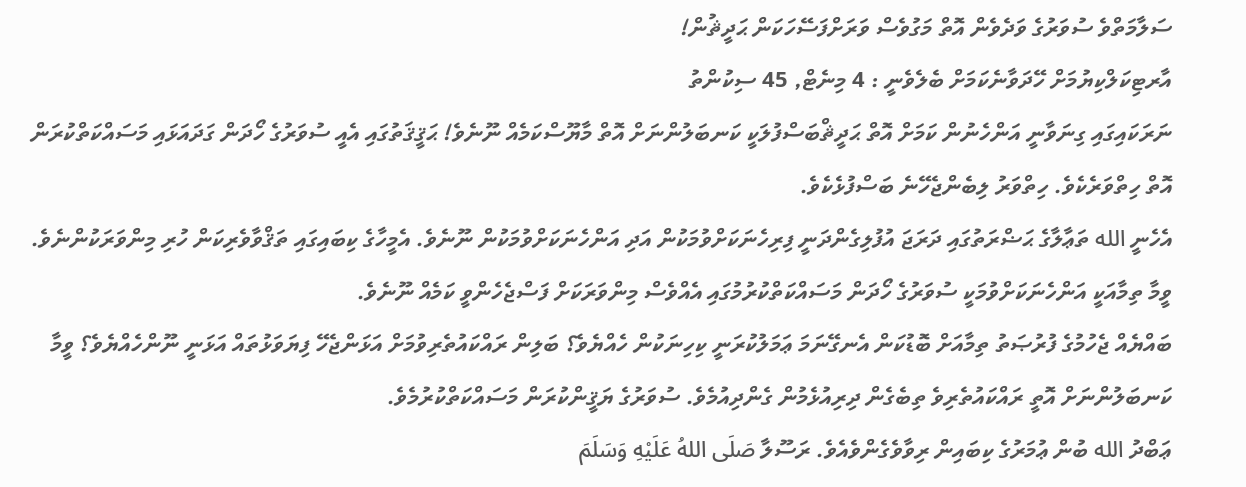ސަލާމަތްވެ ސުވަރުގެ ވަދެވެން އޮތް މަގުވެސް ވަރަށްފަސޭހަކަން ޙަދީޘުން!
އާރޓިކަލްކިޔުމަށް ހޭދަވާނެކަމަށް ބެލެވެނީ : 4 މިނެޓް, 45 ސިކުންތު
ނަރަކައިގައި ގިނަވާނީ އަންހެނުން ކަމަށް އޮތް ޙަދީޘްބަސްފުލަކީ ކަނބަލުންނަށް އޮތް މާޔޫސްކަމެއް ނޫނެވެ! ޙަޤީޤަތުގައި އެއީ ސުވަރުގެ ހޯދަން ގަދައަޅައި މަސައްކަތްކުރަން އޮތް ހިތްވަރެކެވެ. ހިތްވަރު ލިބެންޖެހޭނެ ބަސްފުޅެކެވެ.
އެހެނީ الله ތަޢާލާގެ ޙަޟްރަތުގައި ދަރަޖަ އުފުލިގެންދަނީ ފިރިހެނަކަށްވުމަކުން އަދި އަންހެނަކަށްވުމަކުން ނޫނެވެ. އެމީހާގެ ކިބައިގައި ތަޤްވާވެރިކަން ހުރި މިންވަރަކުންނެވެ. ވީމާ ތިމާއަކީ އަންހެނަކަށްވުމަކީ ސުވަރުގެ ހޯދަން މަސައްކަތްކުރުމުގައި އެއްވެސް މިންވަރަކަށް ފަސްޖެހެންވީ ކަމެއް ނޫނެވެ.
ބައްޔެއް ޖެހުމުގެ ފުރުޞަތު ތިމާއަށް ބޮޑުކަން އެނގޭނަމަ ޢަމަލުކުރަނީ ކިހިނަކުން ހެއްޔެވެ؟ ބަލިން ރައްކައުތެރިވުމަށް އަޅަންޖެހޭ ފިޔަވަޅުތައް އަޅަނީ ނޫންހެއްޔެވެ؟ ވީމާ ކަނބަލުންނަށް އޮތީ ރައްކައުތެރިވެ ތިބެގެން ދިރިއުޅެމުން ގެންދިއުމެވެ. ސުވަރުގެ ޔަޤީންކުރަން މަސައްކަތްކުރުމެވެ.
ޢަބްދު الله ބުން ޢުމަރުގެ ކިބައިން ރިވާވެގެންވެއެވެ. ރަސޫލާ صَلَى اللهُ عَلَيْهِ وَسَلَمَ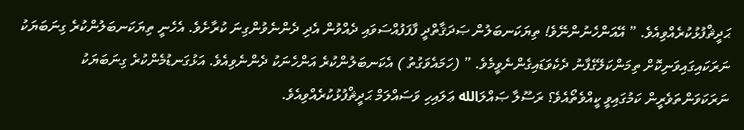ޙަދީޘްފުޅުކުރެއްވިއެވެ. ” އޭއަންހެނުންނޭވެ! ތިޔަކަނބަލުން ޞަދަޤާތްދީ ފާފަފުއްސަވައި ދެއްވުން އެދި ދެންނެވުންގިނަ ކުރާށެވެ. އެހެނީ ތިޔަކަނބަލުންކުރެ ގިނަބަޔަކު ނަރަކައިގައިވަނިކޮށް ތިމަންކަލޭގެފާނު ދެކެވަޑައިގެންނެވީމެވެ. ” (ހަމައެވަގުތު ) އެކަނބަލުންކުރެ އަންހެނަކު ދެންނެވިއެވެ. އަޅުގަނޑުމެންކުރެ ގިނަބަޔަކު ނަރަކަވަންތަވެރީން ކަމުގައިވީ ކީއްވެތޯއެވެ؟ ރަސޫލާ ޞައްލަالله ޢަލައިހި ވަސައްލަމް ޙަދީޘްފުޅުކުރެއްވިއެވެ.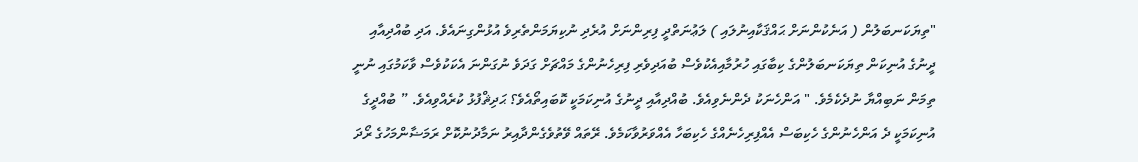"ތިޔަކަނބަލުން ( އަނެކުންނަށް ޙައްޤަކާއިނުލައި ) ލަޢުނަތްދީ ފިރިންނަށް އުރެދި ނުކިޔަމަންތެރިވެ އުޅުންގިނައެވެ. އަދި ބުއްދިއާއި ދީނުގެ އުނިކަން ތިޔަކަނބަލުންގެ ކިބާގައި ހުރުމާއިއެކުވެސް ބުއަދިވެރި ފިރިހެނުންގެ މައްޗަށް ގަދަވެ ނުގަންނަ އެކަކުވެސް ވާކަމުގައި ނުނީ ތިމަން ނަބިއްޔާ ނުދެކެމެވެ. " އަންހެނަކު ދެންނެވިއެވެ. ބުއްދިއާއި ދީނުގެ އުނިކަމަކީ ކޮބައިތޯއެވެ؟ ޙަދިޘްފުޅު ކުރެއްވިއެވެ. ” ބުއްދީގެ އުނިކަމަކީ ދެ އަންހެނުންގެ ހެކިބަސް އެއްފިރިހެނެއްގެ ހެކިބަހާ އެއްވަރުވާކަމެވެ. ރޭތައް ވޭތުވެގެންދާއިރު ނަމާދުނުކޮށް ރަމަޟާންމަހުގެ ރޯދަ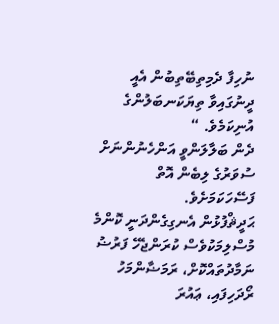ނުހިފާ ދެމިތިބޭތިބުން އެއީ ދީނުގައިވާ ތިޔަކަނބަލުންގެ އުނިކަމެވެ. “
ދެން ބަލާލަންވީ އަންހެނުންނަށް ސުވަރުގެ ލިބެން އޮތް ފަސޭހަކަމަށެވެ.
ޙަދީޘްފުޅުން އެނގިގެންދަނީ ކޮންމެ މުސްލިމަކުވެސް ކުރަންޖެހޭ ފަރުޟު ނަމާދުތައްކޮށް، ރަމަޟާންމަހު ރޯދަހިފައި، ޢައުރަ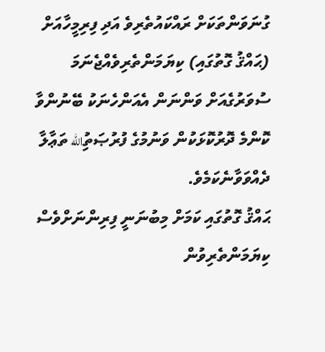ގުނަވަންތަކަށް ރައްކައުތެރިވެ އަދި ފިރިމީހާއަށް (ޙައްޤު ގޮތުގައި) ކިޔަމަންތެރިވެއްޖެނަމަ ސުވަރުގެއަށް ވަންނަން އެއަންހެނަކު ބޭނުންވާ ކޮންމެ ދޮރުކޮޅަކުން ވަނުމުގެ ފުރުޞަތުިالله ތަޢާލާ ދެއްވަވާނެކަމެވެ.
ޙައްޤު ގޮތުގައި ކަމަށް މިބުނަނީ ފިރިންނަށްވެސް ކިޔަމަންތެރިވުން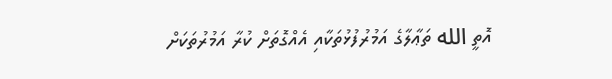އޮތީ الله ތަޢާލާގެ އަމުރުފުޅުތަކާއި އެއްގޮތަށް ކުރާ އަމުރުތަކަށް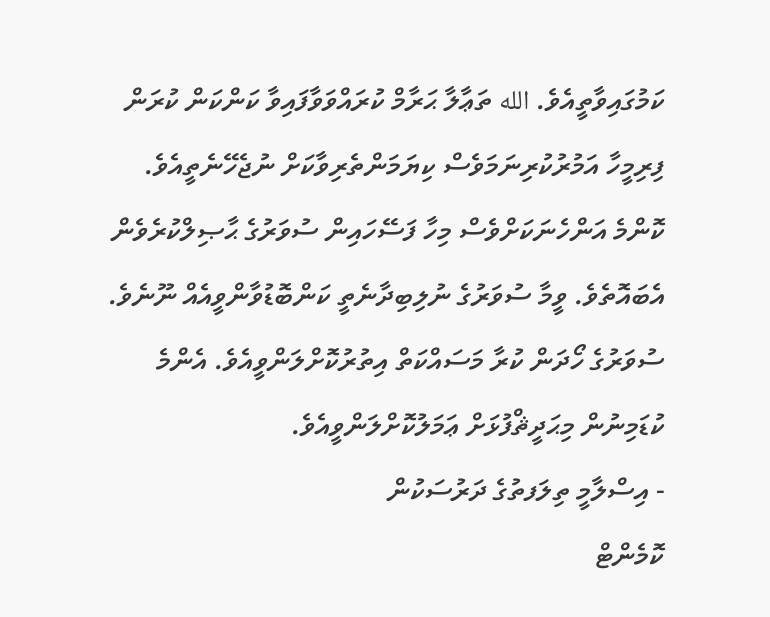ކަމުގައިވާތީއެވެ. الله ތަޢާލާ ޙަރާމް ކުރައްވަވާފައިވާ ކަންކަން ކުރަން ފިރިމީހާ އަމުރުކުރިނަމަވެސް ކިޔަމަންތެރިވާކަށް ނުޖެހޭނެތީއެވެ.
ކޮންމެ އަންހެނަކަށްވެސް މިހާ ފަސޭހައިން ސުވަރުގެ ޙާޞިލްކުރެވެން އެބައޮތެވެ. ވީމާ ސުވަރުގެ ނުލިބިދާނެތީ ކަންބޮޑުވާންވީއެއް ނޫނެވެ. ސުވަރުގެ ހޯދަން ކުރާ މަސައްކަތް އިތުރުކޮށްލަންވީއެވެ. އެންމެ ކުޑަމިނުން މިޙަދީޘްފުޅަށް ޢަމަލުކޮށްލަންވީއެވެ.
- އިސްލާމީ ތިލަފތުގެ ދަރުސަކުން
ކޮމެންޓް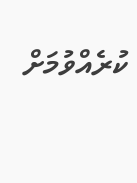ކުރެއްވުމަށް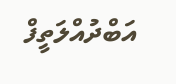އަބްދުއްލަތީފް